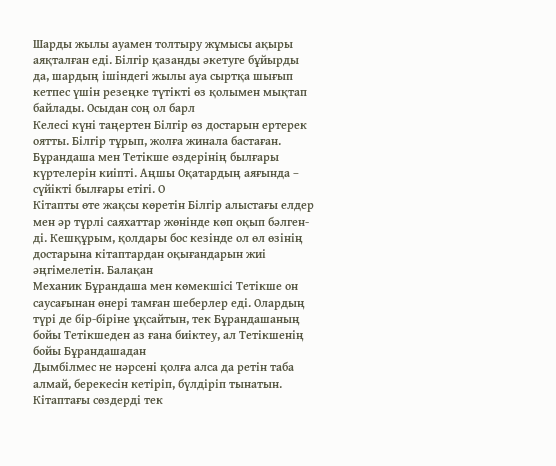Шарды жылы ауамен толтыру жұмысы ақыры аяқталған еді. Білгір қазанды әкетуге бұйырды да, шардың ішіндегі жылы ауа сыртқа шығып кетпес үшін резеңке түтікті өз қолымен мықтап байлады. Осыдан соң ол барл
Келесі күні таңертен Білгір өз достарын ертерек оятты. Білгір тұрып, жолға жинала бастаған. Бұрандаша мен Тетікше өздерінің былғары күртелерін киіпті. Аңшы Оқатардың аяғында – сүйікті былғары етігі. О
Кітапты өте жақсы көретін Білгір алыстағы елдер мен әр түрлі саяхаттар жөнінде көп оқып бәлген-ді. Кешқұрым, қолдары бос кезінде ол өл өзінің достарына кітаптардан оқығандарын жиі әңгімелетін. Балақан
Механик Бұрандаша мен көмекшісі Тетікше он саусағынан өнері тамған шеберлер еді. Олардың түрі де бір-біріне ұқсайтын, тек Бұрандашаның бойы Тетікшеден аз ғана биіктеу, ал Тетікшенің бойы Бұрандашадан
Дымбілмес не нәрсені қолға алса да ретін таба алмай, берекесін кетіріп, бүлдіріп тынатын. Кітаптағы сөздерді тек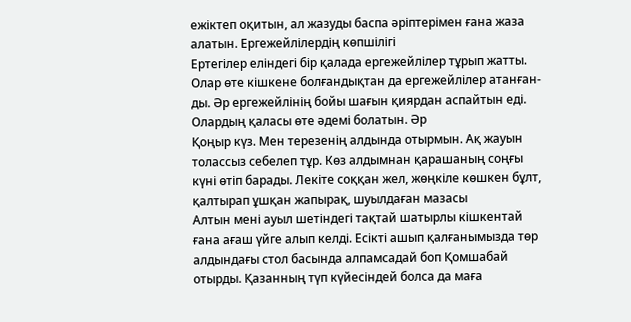ежіктеп оқитын, ал жазуды баспа әріптерімен ғана жаза алатын. Ергежейлілердің көпшілігі
Ертегілер еліндегі бір қалада ергежейлілер тұрып жатты. Олар өте кішкене болғандықтан да ергежейлілер атанған-ды. Әр ергежейлінің бойы шағын қиярдан аспайтын еді. Олардың қаласы өте әдемі болатын. Әр
Қоңыр күз. Мен терезенің алдында отырмын. Ақ жауын толассыз себелеп тұр. Көз алдымнан қарашаның соңғы күні өтіп барады. Лекіте соққан жел, жөңкіле көшкен бұлт, қалтырап ұшқан жапырақ, шуылдаған мазасы
Алтын мені ауыл шетіндегі тақтай шатырлы кішкентай ғана ағаш үйге алып келді. Есікті ашып қалғанымызда төр алдындағы стол басында алпамсадай боп Қомшабай отырды. Қазанның түп күйесіндей болса да маға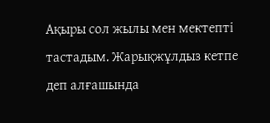Ақыры сол жылы мен мектепті тастадым. Жарықжұлдыз кетпе деп алғашында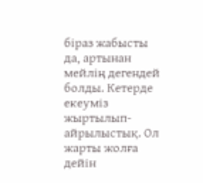біраз жабысты да, артынан мейлің дегендей болды. Кетерде екеуміз жыртылып-айрылыстық. Ол жарты жолға дейін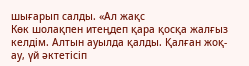шығарып салды. «Ал жақс
Көк шолақпен итеңдеп қара қосқа жалғыз келдім. Алтын ауылда қалды. Қалған жоқ-ау, үй әктетісіп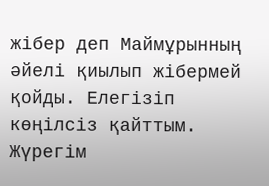жібер деп Маймұрынның әйелі қиылып жібермей қойды. Елегізіп көңілсіз қайттым. Жүрегім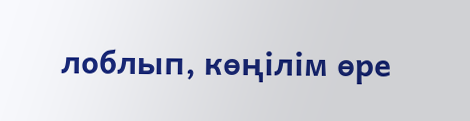лоблып, көңілім өре